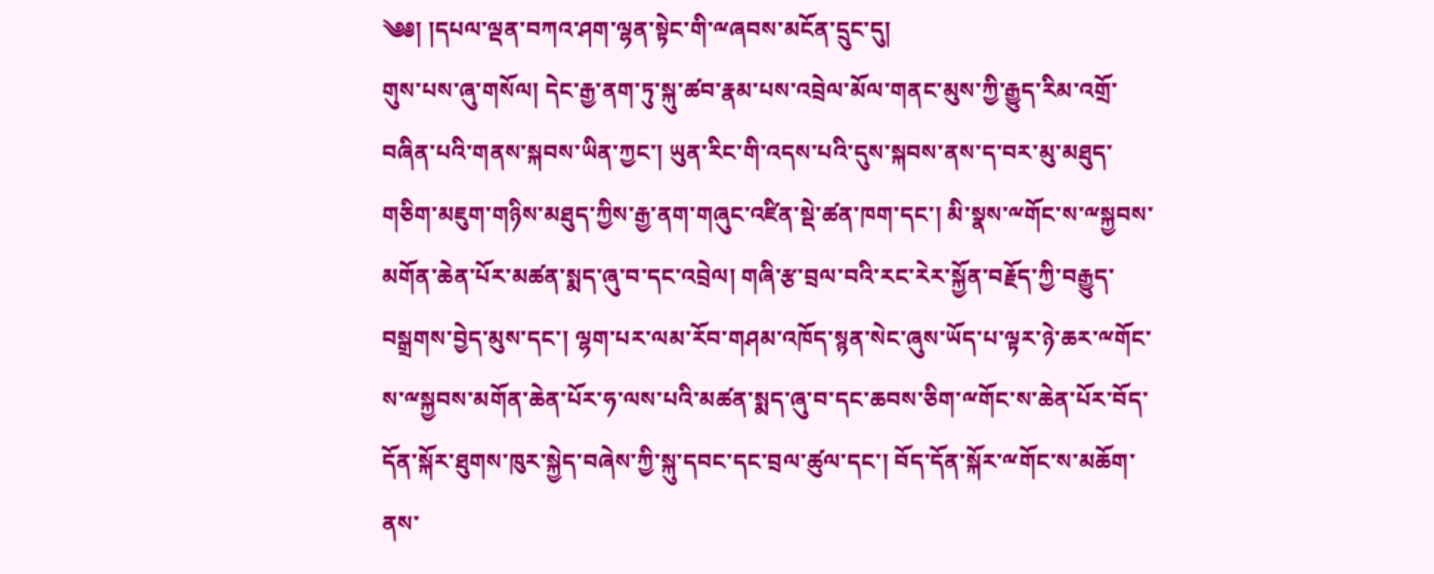༄༅། །དཔལ་ལྡན་བཀའ་ཤག་ལྷན་སྟེང་གི་ྋཞབས་མངོན་དྲུང་དུ།
གུས་པས་ཞུ་གསོལ། དེང་རྒྱ་ནག་ཏུ་སྐུ་ཚབ་རྣམ་པས་འབྲེལ་མོལ་གནང་མུས་ཀྱི་རྒྱུད་རིམ་འགྲོ་བཞིན་པའི་གནས་སྐབས་ཡིན་ཀྱང་། ཡུན་རིང་གི་འདས་པའི་དུས་སྐབས་ནས་ད་བར་མུ་མཐུད་གཅིག་མཇུག་གཉིས་མཐུད་ཀྱིས་རྒྱ་ནག་གཞུང་འཛིན་སྡེ་ཚན་ཁག་དང་། མི་སྣས་ྋགོང་ས་ྋསྐྱབས་མགོན་ཆེན་པོར་མཚན་སྨད་ཞུ་བ་དང་འབྲེལ། གཞི་རྩ་བྲལ་བའི་རང་རེར་སྐྱོན་བརྗོད་ཀྱི་བརྒྱུད་བསྒྲགས་བྱེད་མུས་དང་། ལྷག་པར་ལམ་རོབ་གཤམ་འཁོད་སྙན་སེང་ཞུས་ཡོད་པ་ལྟར་ཉེ་ཆར་ྋགོང་ས་ྋསྐྱབས་མགོན་ཆེན་པོར་ཧ་ལས་པའི་མཚན་སྨད་ཞུ་བ་དང་ཆབས་ཅིག་ྋགོང་ས་ཆེན་པོར་བོད་དོན་སྐོར་ཐུགས་ཁུར་སྐྱེད་བཞེས་ཀྱི་སྐུ་དབང་དང་བྲལ་ཚུལ་དང་། བོད་དོན་སྐོར་ྋགོང་ས་མཆོག་ནས་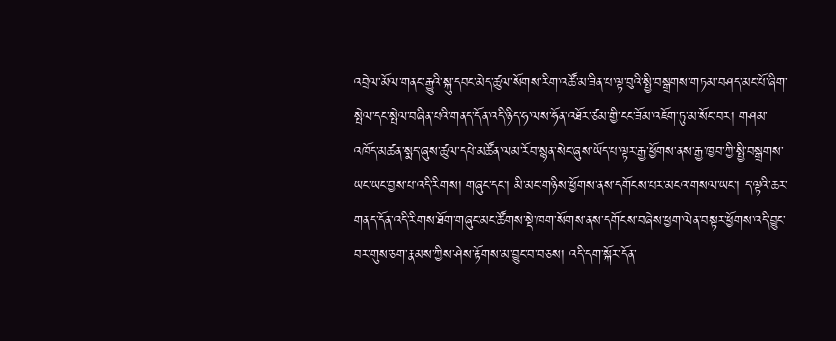འབྲེལ་མོལ་གནང་རྒྱུའི་སྐུ་དབང་མེད་ཚུལ་སོགས་རིག་འཚོ་མ་ཟིན་པ་ལྟ་བུའི་སྤྱི་བསྒྲགས་གཏམ་བཤད་མང་པོ་ཞིག་སྤེལ་དང་སྤེལ་བཞིན་པའི་གནད་དོན་འདི་ཉིད་ཧ་ལས་ཧོན་འཐོར་ཙམ་གྱི་ངང་ཟོམ་འཇོག་ཏུ་མ་སོང་བར། གཤམ་འཁོད་མཚན་སྨད་ཞུས་ཚུལ་དཔེ་མཚོན་ལམ་རོབ་སྙན་སེང་ཞུས་ཡོད་པ་ལྟར་རྒྱ་ཕྱོགས་ནས་རྒྱ་ཁྱབ་ཀྱི་སྤྱི་བསྒྲགས་ཡང་ཡང་བྱས་པ་འདི་རིགས། གཞུང་དང་། མི་མང་གཉིས་ཕྱོགས་ནས་དགོངས་པར་མངའ་གསལ་ཡང་། ད་ལྟའི་ཆར་གནད་དོན་འདི་རིགས་ཐོག་གཞུང་མང་ཚོགས་སྡེ་ཁག་སོགས་ནས་དགོངས་བཞེས་ཕྱག་ལེན་བསྟར་ཕྱོགས་འདི་བྱུང་བར་གུས་ཅག་རྣམས་ཀྱིས་ཤེས་རྟོགས་མ་བྱུང་བ་བཅས། འདི་དག་སྐོར་དོན་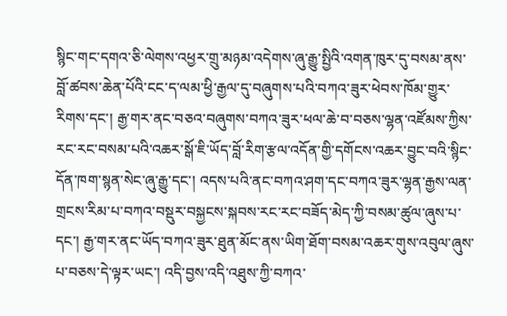སྙིང་གང་དགའ་ཅི་ལེགས་འཕྱར་གྲུ་མཉམ་འདེགས་ཞུ་རྒྱུ་སྤྱིའི་འགན་ཁུར་དུ་བསམ་ནས་བློ་ཚབས་ཆེན་པོའི་ངང་ད་ལམ་ཕྱི་རྒྱལ་དུ་བཞུགས་པའི་བཀའ་ཟུར་ཕེབས་ཁོམ་གྱུར་རིགས་དང་། རྒྱ་གར་ནང་བཅའ་བཞུགས་བཀའ་ཟུར་ཕལ་ཆེ་བ་བཅས་ལྷན་འཛོམས་ཀྱིས་རང་རང་བསམ་པའི་འཆར་སྒོ་ཇི་ཡོད་བློ་རིག་རྩལ་འདོན་གྱི་དགོངས་འཆར་བྱུང་བའི་སྙིང་དོན་ཁག་སྙན་སེང་ཞུ་རྒྱུ་དང་། འདས་པའི་ནང་བཀའ་ཤག་དང་བཀའ་ཟུར་ལྷན་རྒྱས་ལན་གྲངས་རིམ་པ་བཀའ་བསྡུར་བསྐྱངས་སྐབས་རང་རང་བཟོད་མེད་ཀྱི་བསམ་ཚུལ་ཞུས་པ་དང་། རྒྱ་གར་ནང་ཡོད་བཀའ་ཟུར་ཐུན་མོང་ནས་ཡིག་ཐོག་བསམ་འཆར་གུས་འབུལ་ཞུས་པ་བཅས་དེ་ལྟར་ཡང་། འདི་བྱས་འདི་འཐུས་ཀྱི་བཀའ་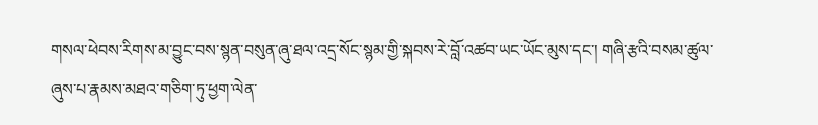གསལ་ཕེབས་རིགས་མ་བྱུང་བས་སྙན་བསུན་ཞུ་ཐལ་འདྲ་སོང་སྙམ་གྱི་སྐབས་རེ་བློ་འཚབ་ཡང་ཡོང་མུས་དང་། གཞི་རྩའི་བསམ་ཚུལ་ཞུས་པ་རྣམས་མཐའ་གཅིག་ཏུ་ཕྱག་ལེན་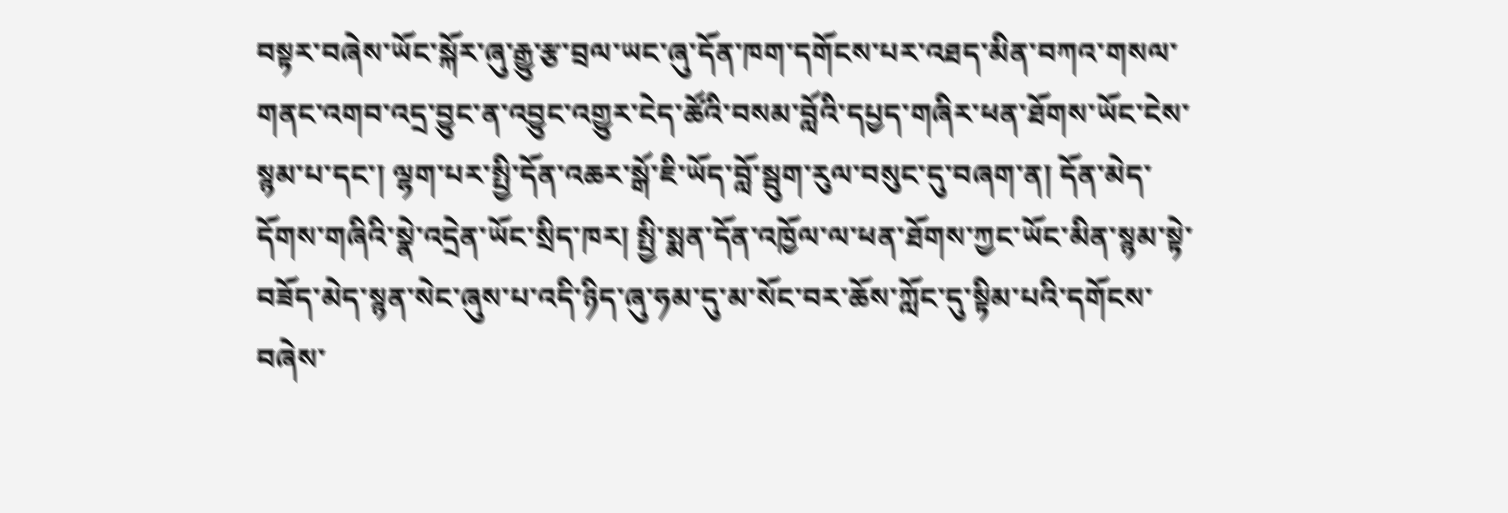བསྟར་བཞེས་ཡོང་སྐོར་ཞུ་རྒྱུ་རྩ་བྲལ་ཡང་ཞུ་དོན་ཁག་དགོངས་པར་འཐད་མིན་བཀའ་གསལ་གནང་འགབ་འདྲ་བྱུང་ན་འབྱུང་འགྱུར་ངེད་ཚོའི་བསམ་བློའི་དཔྱད་གཞིར་ཕན་ཐོགས་ཡོང་ངེས་སྙམ་པ་དང་། ལྷག་པར་སྤྱི་དོན་འཆར་སྒོ་ཇི་ཡོད་བློ་སྦུག་རུལ་བསུང་དུ་བཞག་ན། དོན་མེད་དོགས་གཞིའི་སྣེ་འདྲེན་ཡོང་སྲིད་ཁར། སྤྱི་སྨན་དོན་འཁྱོལ་ལ་ཕན་ཐོགས་ཀྱང་ཡོང་མིན་སྙམ་སྟེ་བཟོད་མེད་སྙན་སེང་ཞུས་པ་འདི་ཉིད་ཞུ་ཧམ་དུ་མ་སོང་བར་ཆོས་ཀློང་དུ་སྟིམ་པའི་དགོངས་བཞེས་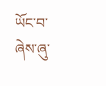ཡོང་བ་ཞེས་ཞུ་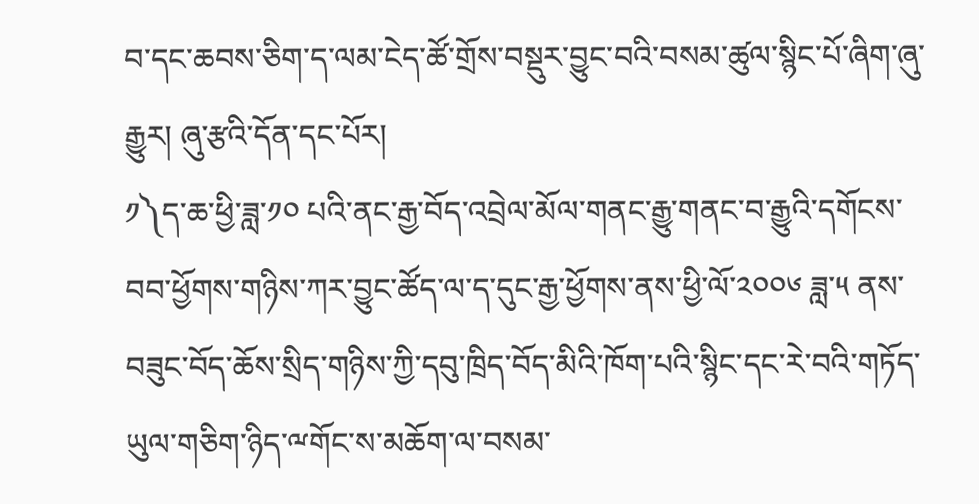བ་དང་ཆབས་ཅིག་ད་ལམ་ངེད་ཚོ་གྲོས་བསྡུར་བྱུང་བའི་བསམ་ཚུལ་སྙིང་པོ་ཞིག་ཞུ་རྒྱུར། ཞུ་རྩའི་དོན་དང་པོར།
༡༽ད་ཆ་ཕྱི་ཟླ་༡༠ པའི་ནང་རྒྱ་བོད་འབྲེལ་མོལ་གནང་རྒྱུ་གནང་བ་རྒྱུའི་དགོངས་བབ་ཕྱོགས་གཉིས་ཀར་བྱུང་ཚོད་ལ་ད་དུང་རྒྱ་ཕྱོགས་ནས་ཕྱི་ལོ་༢༠༠༦ ཟླ་༥ ནས་བཟུང་བོད་ཆོས་སྲིད་གཉིས་ཀྱི་དབུ་ཁྲིད་བོད་མིའི་ཁོག་པའི་སྙིང་དང་རེ་བའི་གཏོད་ཡུལ་གཅིག་ཉིད་ྋགོང་ས་མཆོག་ལ་བསམ་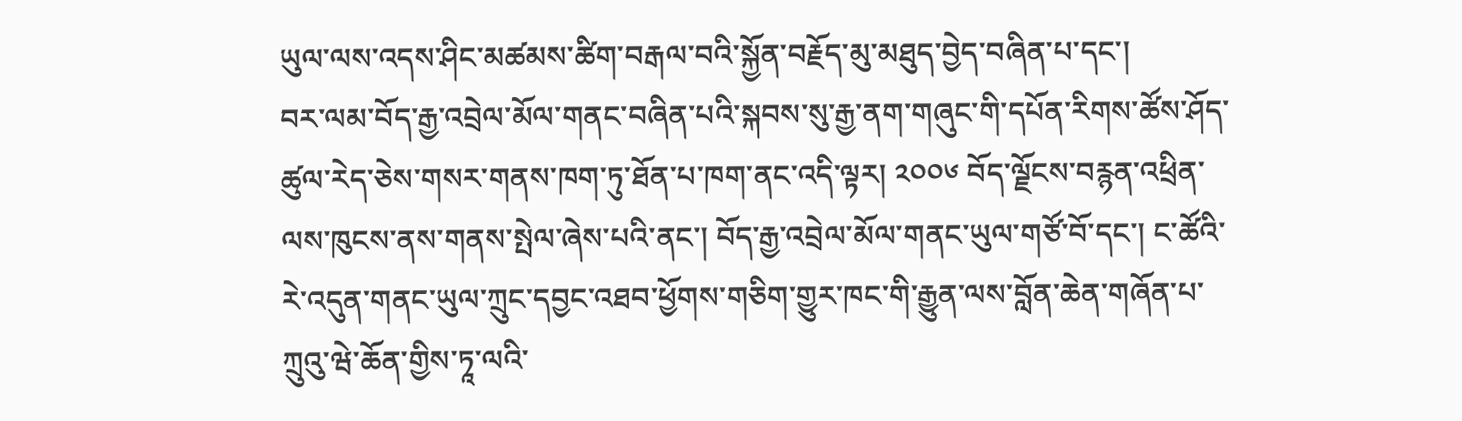ཡུལ་ལས་འདས་ཤིང་མཚམས་ཚིག་བརྒལ་བའི་སྐྱོན་བརྗོད་མུ་མཐུད་བྱེད་བཞིན་པ་དང་།
བར་ལམ་བོད་རྒྱ་འབྲེལ་མོལ་གནང་བཞིན་པའི་སྐབས་སུ་རྒྱ་ནག་གཞུང་གི་དཔོན་རིགས་ཚོས་ཤོད་ཚུལ་རེད་ཅེས་གསར་གནས་ཁག་ཏུ་ཐོན་པ་ཁག་ནང་འདི་ལྟར། ༢༠༠༦ བོད་ལྗོངས་བརྙན་འཕྲིན་ལས་ཁུངས་ནས་གནས་སྤེལ་ཞེས་པའི་ནང་། བོད་རྒྱ་འབྲེལ་མོལ་གནང་ཡུལ་གཙོ་བོ་དང་། ང་ཚོའི་རེ་འདུན་གནང་ཡུལ་ཀྲུང་དབྱང་འཐབ་ཕྱོགས་གཅིག་གྱུར་ཁང་གི་རྒྱུན་ལས་བློན་ཆེན་གཞོན་པ་ཀྲུའུ་ཝེ་ཆོན་གྱིས་ཏཱ་ལའི་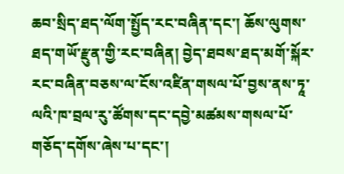ཆབ་སྲིད་ཐད་ལོག་སྤྱོད་རང་བཞིན་དང་། ཆོས་ལུགས་ཐད་གཡོ་རྫུན་གྱི་རང་བཞིན། བྱེད་ཐབས་ཐད་མགོ་སྐོར་རང་བཞིན་བཅས་ལ་ངོས་འཛིན་གསལ་པོ་བྱས་ནས་ཏཱ་ལའི་ཁ་བྲལ་རུ་ཚོགས་དང་དབྱེ་མཚམས་གསལ་པོ་གཅོད་དགོས་ཞེས་པ་དང་།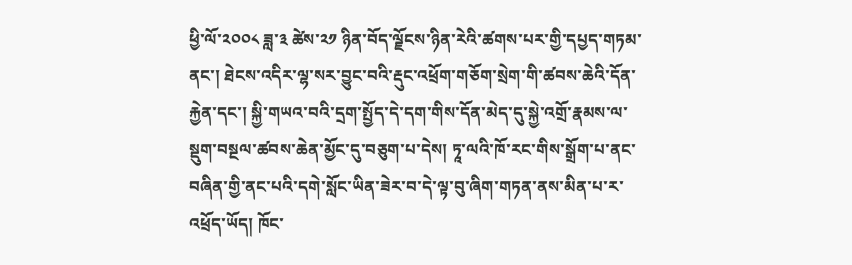ཕྱི་ལོ་༢༠༠༨ ཟླ་༣ ཚེས་༢༡ ཉིན་བོད་ལྗོངས་ཉིན་རེའི་ཚགས་པར་གྱི་དཔྱད་གཏམ་ནང་། ཐེངས་འདིར་ལྷ་སར་བྱུང་བའི་རྡུང་འཕྲོག་གཅོག་སྲེག་གི་ཚབས་ཆེའི་དོན་རྐྱེན་དང་། སྐྱི་གཡའ་བའི་དྲག་སྤྱོད་དེ་དག་གིས་དོན་མེད་དུ་སྐྱེ་འགྲོ་རྣམས་ལ་སྡུག་བསྔལ་ཚབས་ཆེན་མྱོང་དུ་བཅུག་པ་དེས། ཏཱ་ལའི་ཁོ་རང་གིས་སྒྲོག་པ་ནང་བཞིན་གྱི་ནང་པའི་དགེ་སློང་ཡིན་ཟེར་བ་དེ་ལྟ་བུ་ཞིག་གཏན་ནས་མིན་པ་ར་འཕྲོད་ཡོད། ཁོང་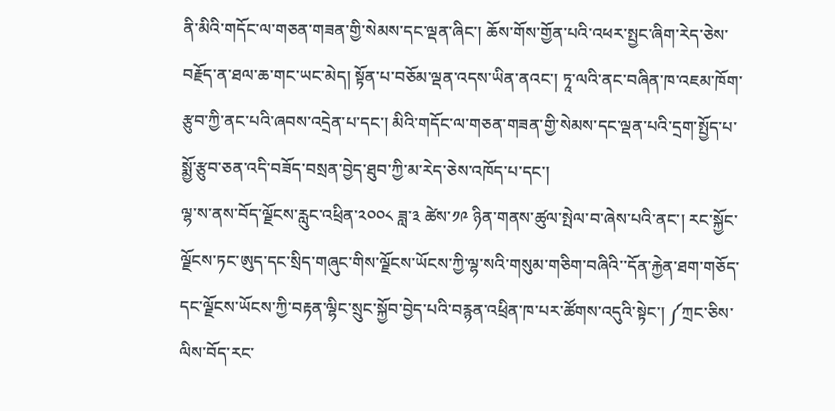ནི་མིའི་གདོང་ལ་གཅན་གཟན་གྱི་སེམས་དང་ལྡན་ཞིང་། ཆོས་གོས་གྱོན་པའི་འཕར་སྤྱང་ཞིག་རེད་ཅེས་བརྗོད་ན་ཐལ་ཆ་གང་ཡང་མེད། སྟོན་པ་བཅོམ་ལྡན་འདས་ཡིན་ནའང་། ཏཱ་ལའི་ནང་བཞིན་ཁ་འཇམ་ཁོག་རྩུབ་ཀྱི་ནང་པའི་ཞབས་འདྲེན་པ་དང་། མིའི་གདོང་ལ་གཅན་གཟན་གྱི་སེམས་དང་ལྡན་པའི་དྲག་སྤྱོད་པ་སྨྱོ་རྩུབ་ཅན་འདི་བཟོད་བསྲན་བྱེད་ཐུབ་ཀྱི་མ་རེད་ཅེས་འཁོད་པ་དང་།
ལྷ་ས་ནས་བོད་ལྗོངས་རླུང་འཕྲིན་༢༠༠༨ ཟླ་༣ ཚེས་༡༩ ཉིན་གནས་ཚུལ་སྤེལ་བ་ཞེས་པའི་ནང་། རང་སྐྱོང་ལྗོངས་ཏང་ཨུད་དང་སྲིད་གཞུང་གིས་ལྗོངས་ཡོངས་ཀྱི་ལྷ་སའི་གསུམ་གཅིག་བཞིའི་་དོན་རྐྱེན་ཐག་གཅོད་དང་ལྗོངས་ཡོངས་ཀྱི་བརྟན་ལྷིང་སྲུང་སྐྱོབ་བྱེད་པའི་བརྙན་འཕྲིན་ཁ་པར་ཚོགས་འདུའི་སྟེང་། ༼ཀྲང་ཅིས་ལིས་བོད་རང་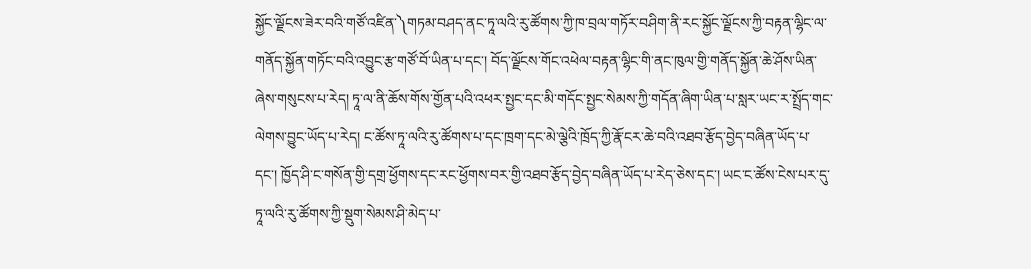སྐྱོང་ལྗོངས་ཟེར་བའི་གཙོ་འཛིན་༽གཏམ་བཤད་ནང་ཏཱ་ལའི་རུ་ཚོགས་ཀྱི་ཁ་བྲལ་གཏོར་བཤིག་ནི་རང་སྐྱོང་ལྗོངས་ཀྱི་བརྟན་ལྷིང་ལ་གནོད་སྐྱོན་གཏོང་བའི་འབྱུང་རྩ་གཙོ་བོ་ཡིན་པ་དང་། བོད་ལྗོངས་གོང་འཕེལ་བརྟན་ལྷིང་གི་ནང་ཁུལ་གྱི་གནོད་སྐྱོན་ཆེ་ཤོས་ཡིན་ཞེས་གསུངས་པ་རེད། ཏཱ་ལ་ནི་ཆོས་གོས་གྱོན་པའི་འཕར་སྤྱང་དང་མི་གདོང་སྤྱང་སེམས་ཀྱི་གདོན་ཞིག་ཡིན་པ་སླར་ཡང་ར་སྤྲོད་གང་ལེགས་བྱུང་ཡོད་པ་རེད། ང་ཚོས་ཏཱ་ལའི་རུ་ཚོགས་པ་དང་ཁྲག་དང་མེ་ལྕེའི་ཁྲོད་ཀྱི་རྣོ་ངར་ཆེ་བའི་འཐབ་རྩོད་བྱེད་བཞིན་ཡོད་པ་དང་། ཁྱོད་ཤི་ང་གསོན་གྱི་དགྲ་ཕྱོགས་དང་རང་ཕྱོགས་བར་གྱི་འཐབ་རྩོད་བྱེད་བཞིན་ཡོད་པ་རེད་ཅེས་དང་། ཡང་ང་ཚོས་ངེས་པར་དུ་ཏཱ་ལའི་རུ་ཚོགས་ཀྱི་སྡུག་སེམས་ཤི་མེད་པ་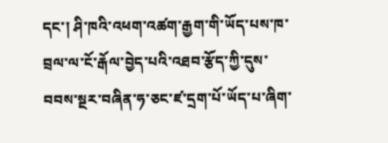དང་། ཤི་ཁའི་འཕག་འཚག་རྒྱག་གི་ཡོད་པས་ཁ་བྲལ་ལ་ངོ་རྒོལ་བྱེད་པའི་འཐབ་རྩོད་ཀྱི་དུས་བབས་སྔར་བཞིན་ཧ་ཅང་ཛ་དྲག་པོ་ཡོད་པ་ཞིག་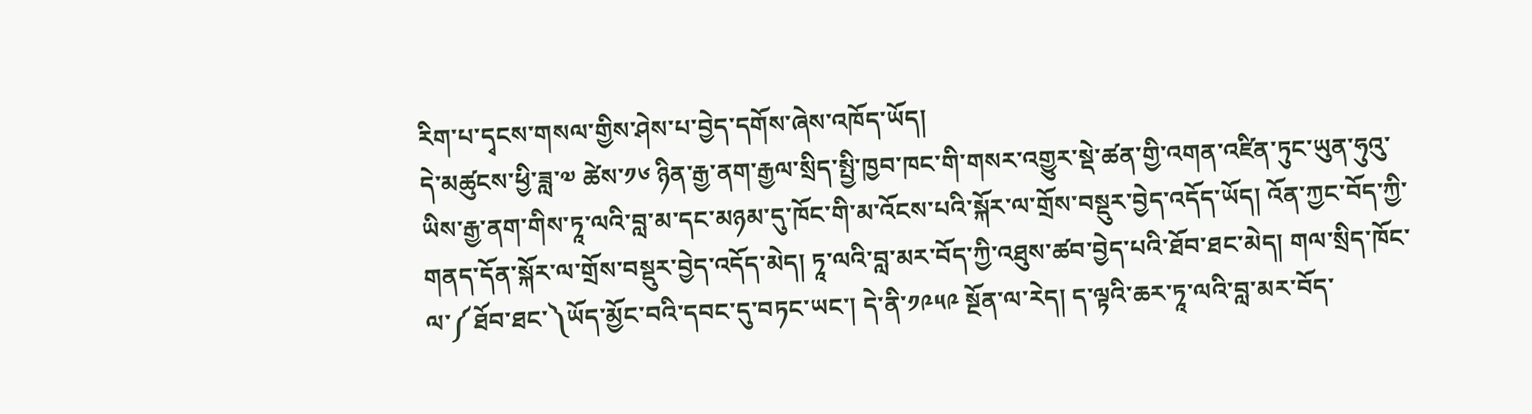རིག་པ་དྭངས་གསལ་གྱིས་ཤེས་པ་བྱེད་དགོས་ཞེས་འཁོད་ཡོད།
དེ་མཚུངས་ཕྱི་ཟླ་༧ ཚེས་༡༦ ཉིན་རྒྱ་ནག་རྒྱལ་སྲིད་སྤྱི་ཁྱབ་ཁང་གི་གསར་འགྱུར་སྡེ་ཚན་གྱི་འགན་འཛིན་ཏུང་ཡུན་ཧུའུ་ཡིས་རྒྱ་ནག་གིས་ཏཱ་ལའི་བླ་མ་དང་མཉམ་དུ་ཁོང་གི་མ་འོངས་པའི་སྐོར་ལ་གྲོས་བསྡུར་བྱེད་འདོད་ཡོད། འོན་ཀྱང་བོད་ཀྱི་གནད་དོན་སྐོར་ལ་གྲོས་བསྡུར་བྱེད་འདོད་མེད། ཏཱ་ལའི་བླ་མར་བོད་ཀྱི་འཐུས་ཚབ་བྱེད་པའི་ཐོབ་ཐང་མེད། གལ་སྲིད་ཁོང་ལ་༼ཐོབ་ཐང་༽ཡོད་མྱོང་བའི་དབང་དུ་བཏང་ཡང་། དེ་ནི་༡༩༥༩ སྔོན་ལ་རེད། ད་ལྟའི་ཆར་ཏཱ་ལའི་བླ་མར་བོད་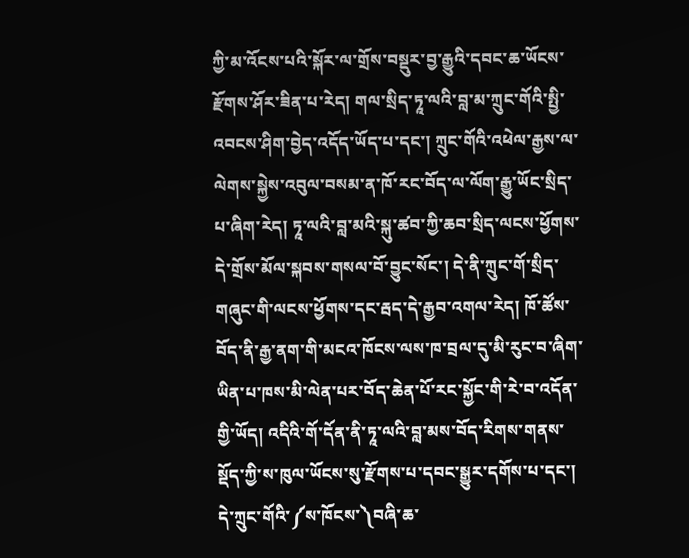ཀྱི་མ་འོངས་པའི་སྐོར་ལ་གྲོས་བསྡུར་བྱ་རྒྱུའི་དབང་ཆ་ཡོངས་རྫོགས་ཤོར་ཟིན་པ་རེད། གལ་སྲིད་ཏཱ་ལའི་བླ་མ་ཀྲུང་གོའི་སྤྱི་འབངས་ཤིག་བྱེད་འདོད་ཡོད་པ་དང་། ཀྲུང་གོའི་འཕེལ་རྒྱས་ལ་ལེགས་སྐྱེས་འབུལ་བསམ་ན་ཁོ་རང་བོད་ལ་ལོག་རྒྱུ་ཡོང་སྲིད་པ་ཞིག་རེད། ཏཱ་ལའི་བླ་མའི་སྐུ་ཚབ་ཀྱི་ཆབ་སྲིད་ལངས་ཕྱོགས་དེ་གྲོས་མོལ་སྐབས་གསལ་བོ་བྱུང་སོང་། དེ་ནི་ཀྲུང་གོ་སྲིད་གཞུང་གི་ལངས་ཕྱོགས་དང་རྦད་དེ་རྒྱབ་འགལ་རེད། ཁོ་ཚོས་བོད་ནི་རྒྱ་ནག་གི་མངའ་ཁོངས་ལས་ཁ་བྲལ་དུ་མི་རུང་བ་ཞིག་ཡིན་པ་ཁས་མི་ལེན་པར་བོད་ཆེན་པོ་རང་སྐྱོང་གི་རེ་བ་འདོན་གྱི་ཡོད། འདིའི་གོ་དོན་ནི་ཏཱ་ལའི་བླ་མས་བོད་རིགས་གནས་སྡོད་ཀྱི་ས་ཁུལ་ཡོངས་སུ་རྫོགས་པ་དབང་སྒྱུར་དགོས་པ་དང་། དེ་ཀྲུང་གོའི་༼ས་ཁོངས་༽བཞི་ཆ་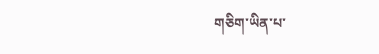གཅིག་ཡིན་པ་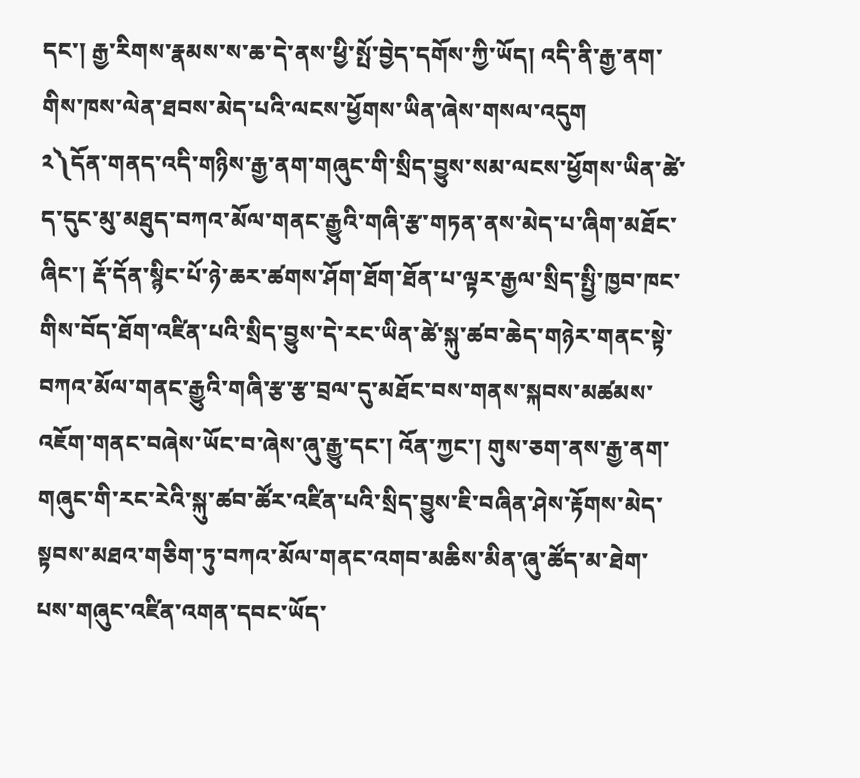དང་། རྒྱ་རིགས་རྣམས་ས་ཆ་དེ་ནས་ཕྱི་སྤོ་བྱེད་དགོས་ཀྱི་ཡོད། འདི་ནི་རྒྱ་ནག་གིས་ཁས་ལེན་ཐབས་མེད་པའི་ལངས་ཕྱོགས་ཡིན་ཞེས་གསལ་འདུག
༢༽དོན་གནད་འདི་གཉིས་རྒྱ་ནག་གཞུང་གི་སྲིད་བྱུས་སམ་ལངས་ཕྱོགས་ཡིན་ཚེ་ད་དུང་མུ་མཐུད་བཀའ་མོལ་གནང་རྒྱུའི་གཞི་རྩ་གཏན་ནས་མེད་པ་ཞིག་མཐོང་ཞིང་། རྡོ་དོན་སྙིང་པོ་ཉེ་ཆར་ཚགས་ཤོག་ཐོག་ཐོན་པ་ལྟར་རྒྱལ་སྲིད་སྤྱི་ཁྱབ་ཁང་གིས་བོད་ཐོག་འཛིན་པའི་སྲིད་བྱུས་དེ་རང་ཡིན་ཚེ་སྐུ་ཚབ་ཆེད་གཉེར་གནང་སྟེ་བཀའ་མོལ་གནང་རྒྱུའི་གཞི་རྩ་རྩ་བྲལ་དུ་མཐོང་བས་གནས་སྐབས་མཚམས་འཇོག་གནང་བཞེས་ཡོང་བ་ཞེས་ཞུ་རྒྱུ་དང་། འོན་ཀྱང་། གུས་ཅག་ནས་རྒྱ་ནག་གཞུང་གི་རང་རེའི་སྐུ་ཚབ་ཚོར་འཛིན་པའི་སྲིད་བྱུས་ཇི་བཞིན་ཤེས་རྟོགས་མེད་སྟབས་མཐའ་གཅིག་ཏུ་བཀའ་མོལ་གནང་འགབ་མཆིས་མིན་ཞུ་ཚོད་མ་ཐེག་པས་གཞུང་འཛིན་འགན་དབང་ཡོད་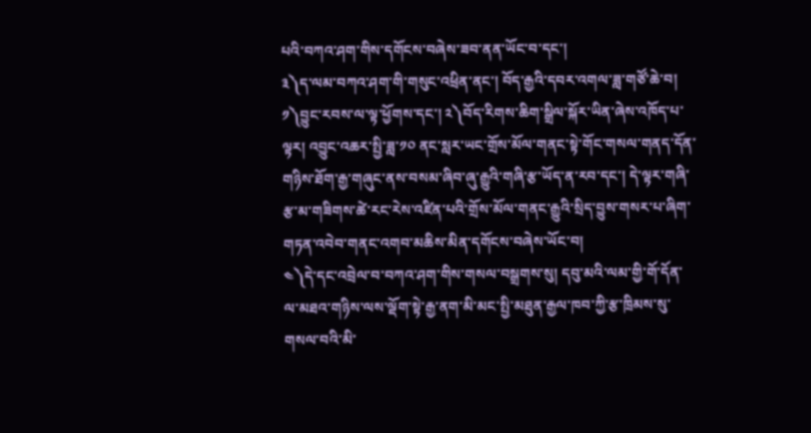པའི་བཀའ་ཤག་གིས་དགོངས་བཞེས་ཟབ་ནན་ཡོང་བ་དང་།
༣༽ད་ལམ་བཀའ་ཤག་གི་གསུང་འཕྲིན་ནང་། བོད་རྒྱའི་དབར་འགལ་ཟླ་གཙོ་ཆེ་བ། ༡༽བྱུང་རབས་ལ་ལྟ་ཕྱོགས་དང་། ༢༽བོད་རིགས་ཆིག་སྒྲིལ་སྐོར་ཡིན་ཞེས་འཁོད་པ་ལྟར། འབྱུང་འཆར་སྤྱི་ཟླ་༡༠ ནང་སླར་ཡང་གྲོས་མོལ་གནང་སྟེ་གོང་གསལ་གནད་དོན་གཉིས་ཐོག་རྒྱ་གཞུང་ནས་བསམ་ཞིབ་ཞུ་རྒྱུའི་གཞི་རྩ་ཡོད་ན་རབ་དང་། དེ་ལྟར་གཞི་རྩ་མ་གཟིགས་ཚེ་རང་རེས་འཛིན་པའི་གྲོས་མོལ་གནང་རྒྱུའི་སྲིད་བྱུས་གསར་པ་ཞིག་གཏན་འབེབ་གནང་འགབ་མཆིས་མིན་དགོངས་བཞེས་ཡོང་བ།
༤༽དེ་དང་འབྲེལ་བ་བཀའ་ཤག་གིས་གསལ་བསྒྲགས་སུ། དབུ་མའི་ལམ་གྱི་གོ་དོན་ལ་མཐའ་གཉིས་ལས་ལྡོག་སྟེ་རྒྱ་ནག་མི་མང་སྤྱི་མཐུན་རྒྱལ་ཁབ་ཀྱི་རྩ་ཁྲིམས་སུ་གསལ་བའི་མི་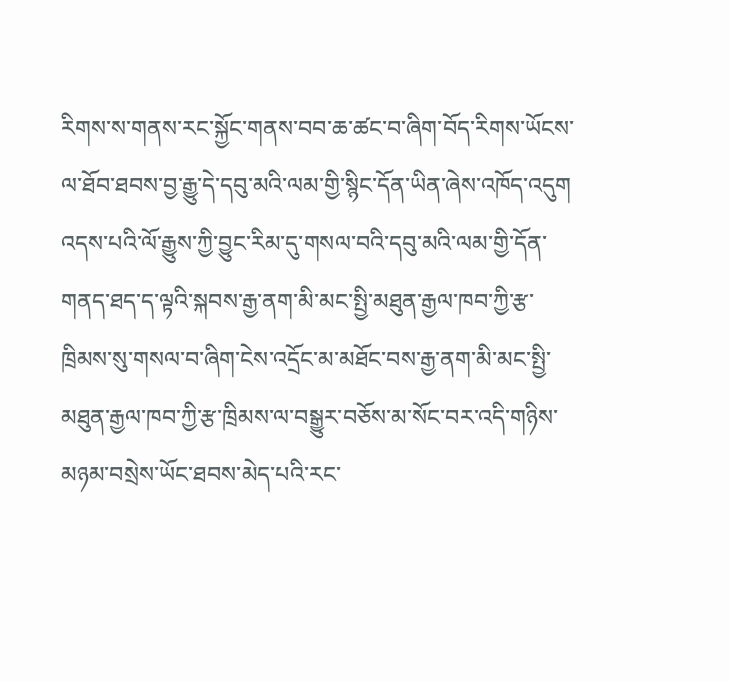རིགས་ས་གནས་རང་སྐྱོང་གནས་བབ་ཆ་ཚང་བ་ཞིག་བོད་རིགས་ཡོངས་ལ་ཐོབ་ཐབས་བྱ་རྒྱུ་དེ་དབུ་མའི་ལམ་གྱི་སྙིང་དོན་ཡིན་ཞེས་འཁོད་འདུག
འདས་པའི་ལོ་རྒྱུས་ཀྱི་བྱུང་རིམ་དུ་གསལ་བའི་དབུ་མའི་ལམ་གྱི་དོན་གནད་ཐད་ད་ལྟའི་སྐབས་རྒྱ་ནག་མི་མང་སྤྱི་མཐུན་རྒྱལ་ཁབ་ཀྱི་རྩ་ཁྲིམས་སུ་གསལ་བ་ཞིག་ངེས་འདྲོང་མ་མཐོང་བས་རྒྱ་ནག་མི་མང་སྤྱི་མཐུན་རྒྱལ་ཁབ་ཀྱི་རྩ་ཁྲིམས་ལ་བསྒྱུར་བཅོས་མ་སོང་བར་འདི་གཉིས་མཉམ་བསྲེས་ཡོང་ཐབས་མེད་པའི་རང་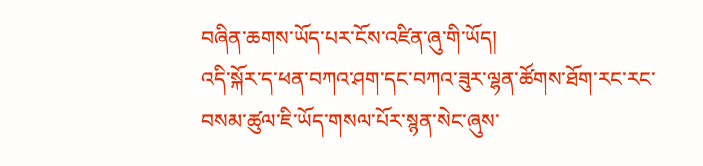བཞིན་ཆགས་ཡོད་པར་ངོས་འཛིན་ཞུ་གི་ཡོད།
འདི་སྐོར་ད་ཕན་བཀའ་ཤག་དང་བཀའ་ཟུར་ལྷན་ཚོགས་ཐོག་རང་རང་བསམ་ཚུལ་ཇི་ཡོད་གསལ་པོར་སྙན་སེང་ཞུས་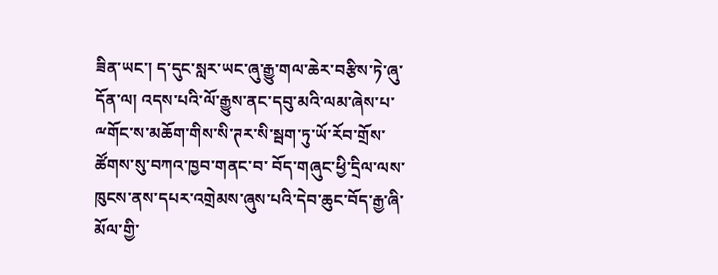ཟིན་ཡང་། ད་དུང་སླར་ཡང་ཞུ་རྒྱུ་གལ་ཆེར་བརྩིས་ཏེ་ཞུ་དོན་ལ། འདས་པའི་ལོ་རྒྱུས་ནང་དབུ་མའི་ལམ་ཞེས་པ་ྋགོང་ས་མཆོག་གིས་སི་ཊར་སི་སྦག་ཏུ་ཡོ་རོབ་གྲོས་ཚོགས་སུ་བཀའ་ཁྱབ་གནང་བ་ བོད་གཞུང་ཕྱི་དྲིལ་ལས་ཁུངས་ནས་དཔར་འགྲེམས་ཞུས་པའི་དེབ་ཆུང་བོད་རྒྱ་ཞི་མོལ་གྱི་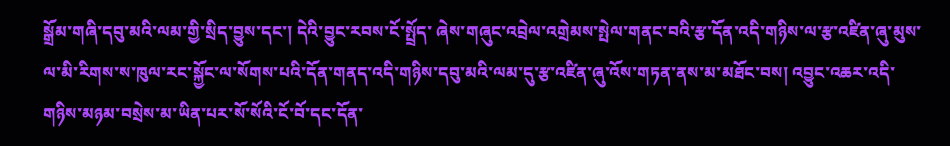སྒྲོམ་གཞི་དབུ་མའི་ལམ་གྱི་སྲིད་བྱུས་དང་། དེའི་བྱུང་རབས་ངོ་སྤྲོད་ ཞེས་གཞུང་འབྲེལ་འགྲེམས་སྤེལ་གནང་བའི་རྩ་དོན་འདི་གཉིས་ལ་རྩ་འཛིན་ཞུ་མུས་ལ་མི་རིགས་ས་ཁུལ་རང་སྐྱོང་ལ་སོགས་པའི་དོན་གནད་འདི་གཉིས་དབུ་མའི་ལམ་དུ་རྩ་འཛིན་ཞུ་འོས་གཏན་ནས་མ་མཐོང་བས། འབྱུང་འཆར་འདི་གཉིས་མཉམ་བསྲེས་མ་ཡིན་པར་སོ་སོའི་ངོ་བོ་དང་དོན་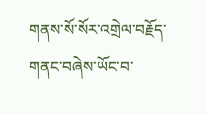གནས་སོ་སོར་འགྲེལ་བརྗོད་གནང་བཞེས་ཡོང་བ་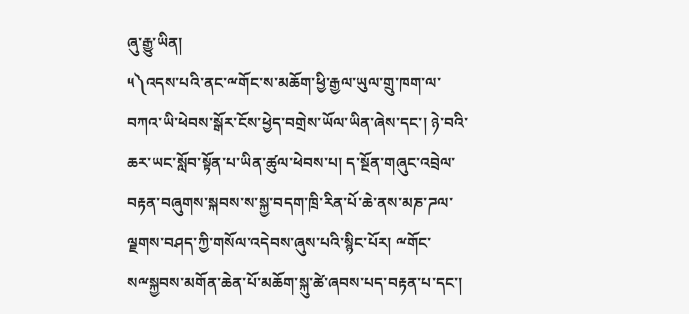ཞུ་རྒྱུ་ཡིན།
༥༽འདས་པའི་ནང་ྋགོང་ས་མཆོག་ཕྱི་རྒྱལ་ཡུལ་གྲུ་ཁག་ལ་བཀའ་ཡི་ཕེབས་སྒོར་ངོས་ཕྱེད་བགྲེས་ཡོལ་ཡིན་ཞེས་དང་། ཉེ་བའི་ཆར་ཡང་སློབ་སྟོན་པ་ཡིན་ཚུལ་ཕེབས་པ། ད་སྔོན་གཞུང་འབྲེལ་བརྟན་བཞུགས་སྐབས་ས་སྐྱ་བདག་ཁྲི་རིན་པོ་ཆེ་ནས་མཎ་ཌལ་ལྗགས་བཤད་ཀྱི་གསོལ་འདེབས་ཞུས་པའི་སྙིང་པོར། ྋགོང་སྋསྐྱབས་མགོན་ཆེན་པོ་མཆོག་སྐུ་ཚེ་ཞབས་པད་བརྟན་པ་དང་།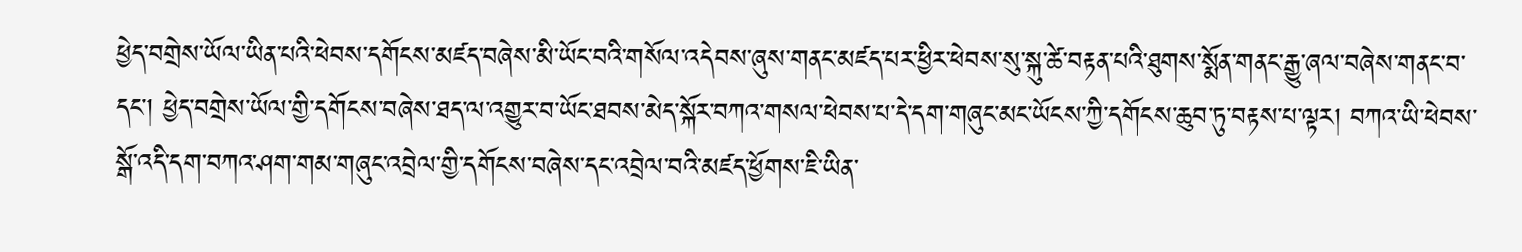ཕྱེད་བགྲེས་ཡོལ་ཡིན་པའི་ཕེབས་དགོངས་མཛད་བཞེས་མི་ཡོང་བའི་གསོལ་འདེབས་ཞུས་གནང་མཛད་པར་ཕྱིར་ཕེབས་སུ་སྐུ་ཚེ་བརྟན་པའི་ཐུགས་སྨོན་གནང་རྒྱུ་ཞལ་བཞེས་གནང་བ་དང་། ཕྱེད་བགྲེས་ཡོལ་གྱི་དགོངས་བཞེས་ཐད་ལ་འགྱུར་བ་ཡོང་ཐབས་མེད་སྐོར་བཀའ་གསལ་ཕེབས་པ་དེ་དག་གཞུང་མང་ཡོངས་ཀྱི་དགོངས་ཆུབ་ཏུ་བརྟས་པ་ལྟར། བཀའ་ཡི་ཕེབས་སྒོ་འདི་དག་བཀའ་ཤག་གམ་གཞུང་འབྲེལ་གྱི་དགོངས་བཞེས་དང་འབྲེལ་བའི་མཛད་ཕྱོགས་ཇི་ཡིན་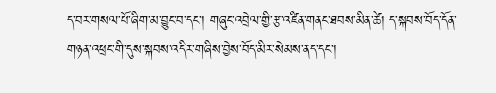ད་བར་གསལ་པོ་ཞིག་མ་བྱུང་བ་དང་། གཞུང་འབྲེལ་གྱི་རྩ་འཛིན་གནང་ཐབས་མིན་ཚེ། ད་སྐབས་བོད་དོན་གཉན་འཕྲང་གི་དུས་སྐབས་འདིར་གཞིས་བྱེས་བོད་མིར་སེམས་ནད་དང་།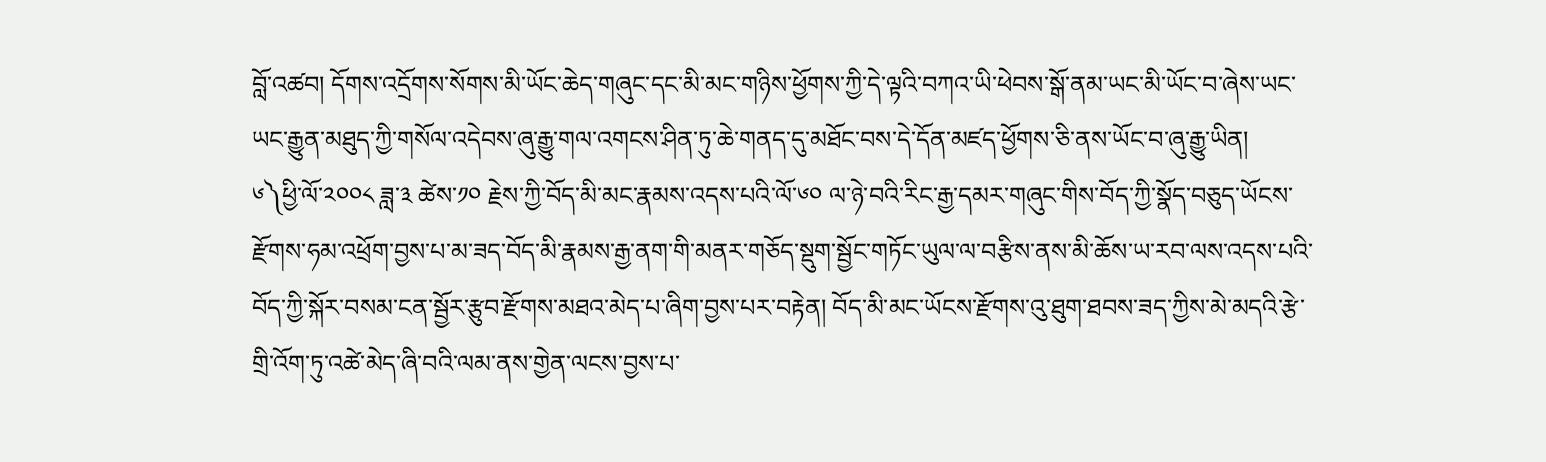བློ་འཚབ། དོགས་འདྲོགས་སོགས་མི་ཡོང་ཆེད་གཞུང་དང་མི་མང་གཉིས་ཕྱོགས་ཀྱི་དེ་ལྟའི་བཀའ་ཡི་ཕེབས་སྒོ་ནམ་ཡང་མི་ཡོང་བ་ཞེས་ཡང་ཡང་རྒྱུན་མཐུད་ཀྱི་གསོལ་འདེབས་ཞུ་རྒྱུ་གལ་འགངས་ཤིན་ཏུ་ཆེ་གནད་དུ་མཐོང་བས་དེ་དོན་མཛད་ཕྱོགས་ཅི་ནས་ཡོང་བ་ཞུ་རྒྱུ་ཡིན།
༦༽ཕྱི་ལོ་༢༠༠༨ ཟླ་༣ ཚེས་༡༠ རྗེས་ཀྱི་བོད་མི་མང་རྣམས་འདས་པའི་ལོ་༦༠ ལ་ཉེ་བའི་རིང་རྒྱ་དམར་གཞུང་གིས་བོད་ཀྱི་སྣོད་བཅུད་ཡོངས་རྫོགས་ཧམ་འཕྲོག་བྱས་པ་མ་ཟད་བོད་མི་རྣམས་རྒྱ་ནག་གི་མནར་གཅོད་སྡུག་སྦྱོང་གཏོང་ཡུལ་ལ་བརྩིས་ནས་མི་ཆོས་ཡ་རབ་ལས་འདས་པའི་བོད་ཀྱི་སྐོར་བསམ་ངན་སྦྱོར་རྩུབ་རྫོགས་མཐའ་མེད་པ་ཞིག་བྱས་པར་བརྟེན། བོད་མི་མང་ཡོངས་རྫོགས་འུ་ཐུག་ཐབས་ཟད་ཀྱིས་མེ་མདའི་རྩེ་གྲི་འོག་ཏུ་འཚེ་མེད་ཞི་བའི་ལམ་ནས་གྱེན་ལངས་བྱས་པ་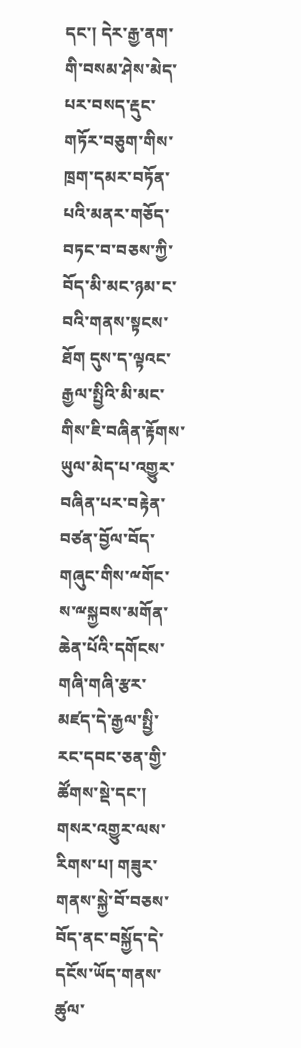དང་། དེར་རྒྱ་ནག་གི་བསམ་ཤེས་མེད་པར་བསད་རྡུང་གཏོར་བཅུག་གིས་ཁྲག་དམར་བཏོན་པའི་མནར་གཅོད་བཏང་བ་བཅས་ཀྱི་བོད་མི་མང་ཉམ་ང་བའི་གནས་སྟངས་ཐོག དུས་ད་ལྟའང་རྒྱལ་སྤྱིའི་མི་མང་གིས་ཇི་བཞིན་རྟོགས་ཡུལ་མེད་པ་འགྱུར་བཞིན་པར་བརྟེན་བཙན་བྱོལ་བོད་གཞུང་གིས་ྋགོང་ས་ྋསྐྱབས་མགོན་ཆེན་པོའི་དགོངས་གཞི་གཞི་རྩར་མཛད་དེ་རྒྱལ་སྤྱི་རང་དབང་ཅན་གྱི་ཚོགས་སྡེ་དང་། གསར་འགྱུར་ལས་རིགས་པ། གཟུར་གནས་སྐྱེ་བོ་བཅས་བོད་ནང་བསྐྱོད་དེ་དངོས་ཡོད་གནས་ཚུལ་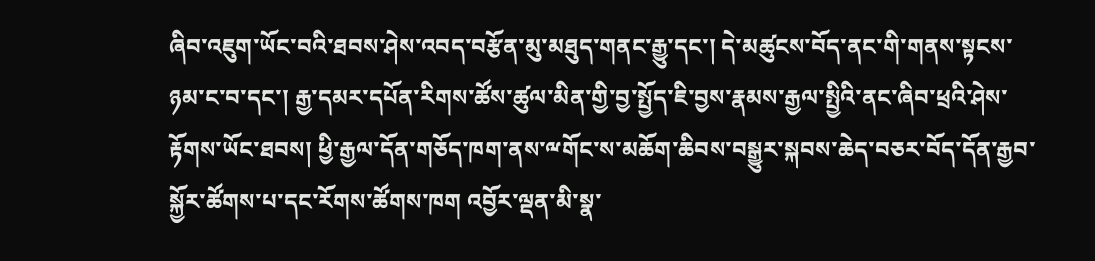ཞིབ་འཇུག་ཡོང་བའི་ཐབས་ཤེས་འབད་བརྩོན་མུ་མཐུད་གནང་རྒྱུ་དང་། དེ་མཚུངས་བོད་ནང་གི་གནས་སྟངས་ཉམ་ང་བ་དང་། རྒྱ་དམར་དཔོན་རིགས་ཚོས་ཚུལ་མིན་གྱི་བྱ་སྤྱོད་ཇི་བྱས་རྣམས་རྒྱལ་སྤྱིའི་ནང་ཞིབ་ཕྲའི་ཤེས་རྟོགས་ཡོང་ཐབས། ཕྱི་རྒྱལ་དོན་གཅོད་ཁག་ནས་ྋགོང་ས་མཆོག་ཆིབས་བསྒྱུར་སྐབས་ཆེད་བཅར་བོད་དོན་རྒྱབ་སྐྱོར་ཚོགས་པ་དང་རོགས་ཚོགས་ཁག འབྱོར་ལྡན་མི་སྣ་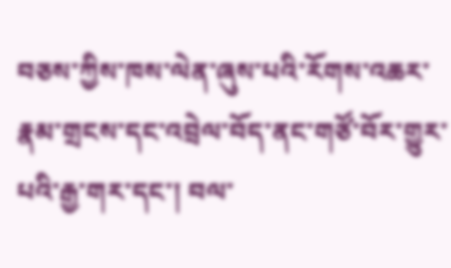བཅས་ཀྱིས་ཁས་ལེན་ཞུས་པའི་རོགས་འཆར་རྣམ་གྲངས་དང་འབྲེལ་བོད་ནང་གཙོ་བོར་གྱུར་པའི་རྒྱ་གར་དང་། བལ་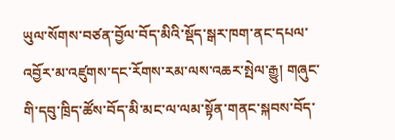ཡུལ་སོགས་བཙན་བྱོལ་བོད་མིའི་སྡོད་སྒར་ཁག་ནང་དཔལ་འབྱོར་མ་འཛུགས་དང་རོགས་རམ་ལས་འཆར་སྤེལ་རྒྱུ། གཞུང་གི་དབུ་ཁྲིད་ཚོས་བོད་མི་མང་ལ་ལམ་སྟོན་གནང་སྐབས་བོད་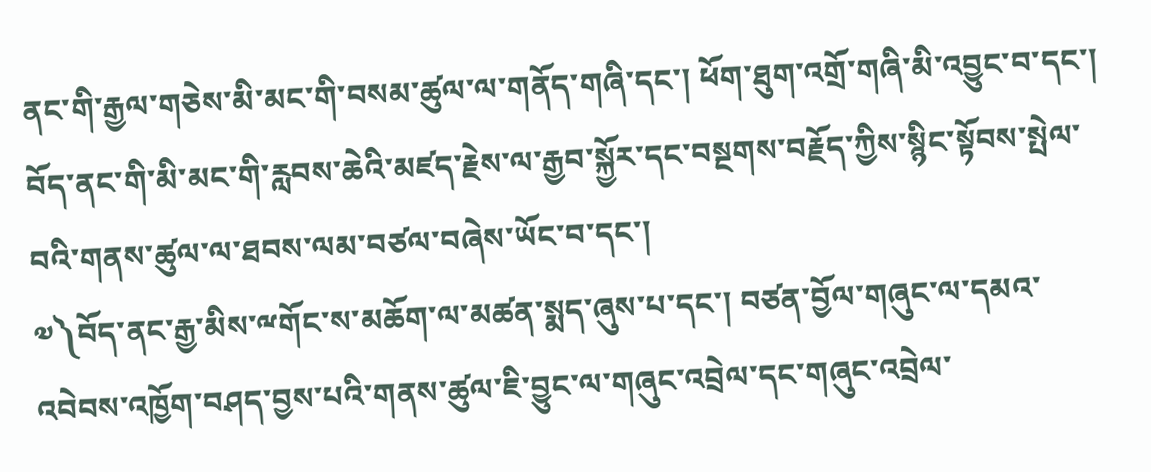ནང་གི་རྒྱལ་གཅེས་མི་མང་གི་བསམ་ཚུལ་ལ་གནོད་གཞི་དང་། ཕོག་ཐུག་འགྲོ་གཞི་མི་འབྱུང་བ་དང་། བོད་ནང་གི་མི་མང་གི་རླབས་ཆེའི་མཛད་རྗེས་ལ་རྒྱབ་སྐྱོར་དང་བསྔགས་བརྗོད་ཀྱིས་སྙིང་སྟོབས་སྤེལ་བའི་གནས་ཚུལ་ལ་ཐབས་ལམ་བཙལ་བཞེས་ཡོང་བ་དང་།
༧༽བོད་ནང་རྒྱ་མིས་ྋགོང་ས་མཆོག་ལ་མཚན་སྨད་ཞུས་པ་དང་། བཙན་བྱོལ་གཞུང་ལ་དམའ་འབེབས་འཁྱོག་བཤད་བྱས་པའི་གནས་ཚུལ་ཇི་བྱུང་ལ་གཞུང་འབྲེལ་དང་གཞུང་འབྲེལ་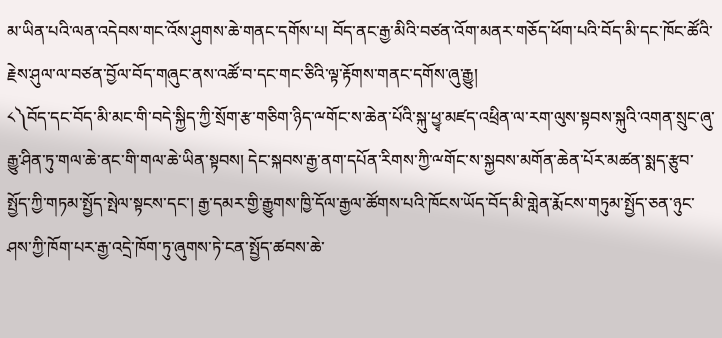མ་ཡིན་པའི་ལན་འདེབས་གང་འོས་ཤུགས་ཆེ་གནང་དགོས་པ། བོད་ནང་རྒྱ་མིའི་བཙན་འོག་མནར་གཅོད་ཕོག་པའི་བོད་མི་དང་ཁོང་ཚོའི་རྗེས་ཤུལ་ལ་བཙན་བྱོལ་བོད་གཞུང་ནས་འཚོ་བ་དང་གང་ཅིའི་ལྟ་རྟོགས་གནང་དགོས་ཞུ་རྒྱུ།
༨༽བོད་དང་བོད་མི་མང་གི་བདེ་སྐྱིད་ཀྱི་སྲོག་རྩ་གཅིག་ཉིད་ྋགོང་ས་ཆེན་པོའི་སྐུ་ཕྱྭ་མཛད་འཕྲིན་ལ་རག་ལུས་སྟབས་སྐུའི་འགན་སྲུང་ཞུ་རྒྱུ་ཤིན་ཏུ་གལ་ཆེ་ནང་གི་གལ་ཆེ་ཡིན་སྟབས། དེང་སྐབས་རྒྱ་ནག་དཔོན་རིགས་ཀྱི་ྋགོང་ས་སྐྱབས་མགོན་ཆེན་པོར་མཚན་སྨད་རྩུབ་སྤྱོད་ཀྱི་གཏམ་སྤྱོད་སྤེལ་སྟངས་དང་། རྒྱ་དམར་གྱི་རྒྱུགས་ཁྱི་དོལ་རྒྱལ་ཚོགས་པའི་ཁོངས་ཡོད་བོད་མི་གླེན་རྨོངས་གཏུམ་སྤྱོད་ཅན་ཉུང་ཤས་ཀྱི་ཁོག་པར་རྒྱ་འདྲེ་ཁོག་ཏུ་ཞུགས་ཏེ་ངན་སྤྱོད་ཚབས་ཆེ་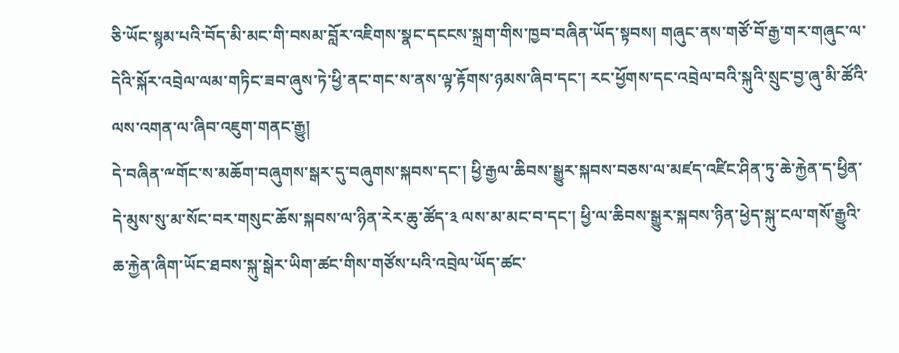ཅི་ཡོང་སྙམ་པའི་བོད་མི་མང་གི་བསམ་བློར་འཇིགས་སྣང་དངངས་སྐྲག་གིས་ཁྱབ་བཞིན་ཡོད་སྟབས། གཞུང་ནས་གཙོ་བོ་རྒྱ་གར་གཞུང་ལ་དེའི་སྐོར་འབྲེལ་ལམ་གཏིང་ཟབ་ཞུས་ཏེ་ཕྱི་ནང་གང་ས་ནས་ལྟ་རྟོགས་ཉམས་ཞིབ་དང་། རང་ཕྱོགས་དང་འབྲེལ་བའི་སྐུའི་སྲུང་བྱ་ཞུ་མི་ཚོའི་ལས་འགན་ལ་ཞིབ་འཇུག་གནང་རྒྱུ།
དེ་བཞིན་ྋགོང་ས་མཆོག་བཞུགས་སྒར་དུ་བཞུགས་སྐབས་དང་། ཕྱི་རྒྱལ་ཆིབས་སྒྱུར་སྐབས་བཅས་ལ་མཛད་འཛིང་ཤིན་ཏུ་ཆེ་རྐྱེན་ད་ཕྱིན་དེ་མུས་སུ་མ་སོང་བར་གསུང་ཆོས་སྐབས་ལ་ཉིན་རེར་ཆུ་ཚོད་༣ ལས་མ་མང་བ་དང་། ཕྱི་ལ་ཆིབས་སྒྱུར་སྐབས་ཉིན་ཕྱེད་སྐུ་ངལ་གསོ་རྒྱུའི་ཆ་རྐྱེན་ཞིག་ཡོང་ཐབས་སྐུ་སྒེར་ཡིག་ཚང་གིས་གཙོས་པའི་འབྲེལ་ཡོད་ཚང་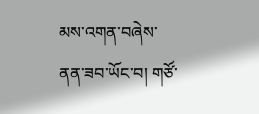མས་འགན་བཞེས་ནན་ཟབ་ཡོང་བ། གཙོ་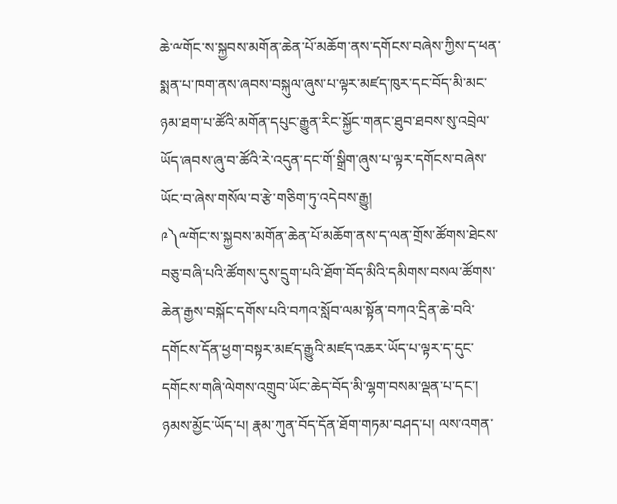ཆེ་ྋགོང་ས་སྐྱབས་མགོན་ཆེན་པོ་མཆོག་ནས་དགོངས་བཞེས་ཀྱིས་ད་ཕན་སྨན་པ་ཁག་ནས་ཞབས་བསྐུལ་ཞུས་པ་ལྟར་མཛད་ཁུར་དང་བོད་མི་མང་ཉམ་ཐག་པ་ཚོའི་མགོན་དཔུང་རྒྱུན་རིང་སྐྱོང་གནང་ཐུབ་ཐབས་སུ་འབྲེལ་ཡོད་ཞབས་ཞུ་བ་ཚོའི་རེ་འདུན་དང་གོ་སྒྲིག་ཞུས་པ་ལྟར་དགོངས་བཞེས་ཡོང་བ་ཞེས་གསོལ་བ་རྩེ་གཅིག་ཏུ་འདེབས་རྒྱུ།
༩༽ྋགོང་ས་སྐྱབས་མགོན་ཆེན་པོ་མཆོག་ནས་ད་ལན་གྲོས་ཚོགས་ཐེངས་བཅུ་བཞི་པའི་ཚོགས་དུས་དྲུག་པའི་ཐོག་བོད་མིའི་དམིགས་བསལ་ཚོགས་ཆེན་རྒྱས་བསྐོང་དགོས་པའི་བཀའ་སློབ་ལམ་སྟོན་བཀའ་དྲིན་ཆེ་བའི་དགོངས་དོན་ཕྱག་བསྟར་མཛད་རྒྱུའི་མཛད་འཆར་ཡོད་པ་ལྟར་ད་དུང་དགོངས་གཞི་ལེགས་འགྲུབ་ཡོང་ཆེད་བོད་མི་ལྷག་བསམ་ལྡན་པ་དང་། ཉམས་མྱོང་ཡོད་པ། རྣམ་ཀུན་བོད་དོན་ཐོག་གཏམ་བཤད་པ། ལས་འགན་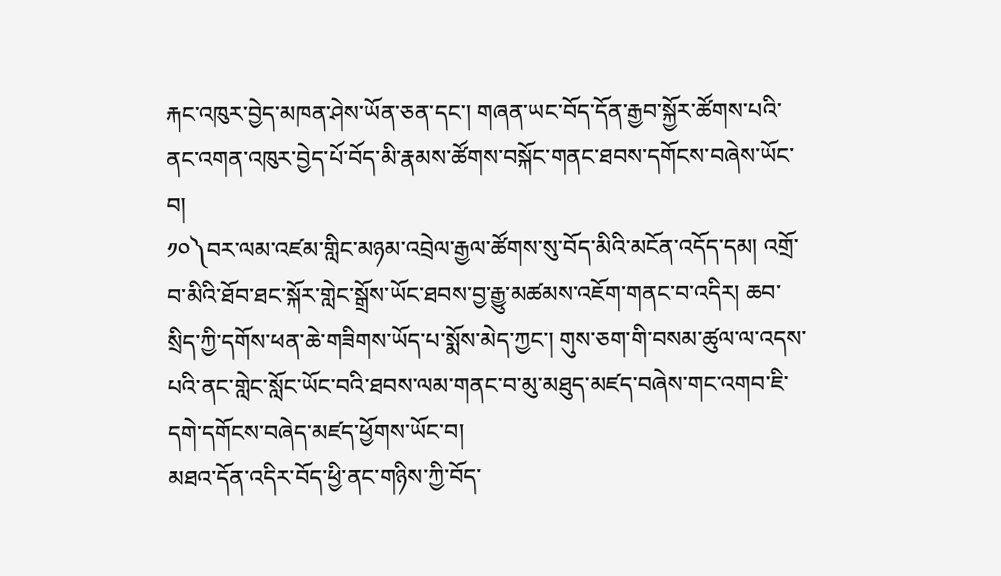རྐང་འཁུར་བྱེད་མཁན་ཤེས་ཡོན་ཅན་དང་། གཞན་ཡང་བོད་དོན་རྒྱབ་སྐྱོར་ཚོགས་པའི་ནང་འགན་འཁུར་བྱེད་པོ་བོད་མི་རྣམས་ཚོགས་བསྐོང་གནང་ཐབས་དགོངས་བཞེས་ཡོང་བ།
༡༠༽བར་ལམ་འཛམ་གླིང་མཉམ་འབྲེལ་རྒྱལ་ཚོགས་སུ་བོད་མིའི་མངོན་འདོད་དམ། འགྲོ་བ་མིའི་ཐོབ་ཐང་སྐོར་གླེང་སྒྲོས་ཡོང་ཐབས་བྱ་རྒྱུ་མཚམས་འཇོག་གནང་བ་འདིར། ཆབ་སྲིད་ཀྱི་དགོས་ཕན་ཆེ་གཟིགས་ཡོད་པ་སྨོས་མེད་ཀྱང་། གུས་ཅག་གི་བསམ་ཚུལ་ལ་འདས་པའི་ནང་གླེང་སློང་ཡོང་བའི་ཐབས་ལམ་གནང་བ་མུ་མཐུད་མཛད་བཞེས་གང་འགབ་ཇི་དགེ་དགོངས་བཞེད་མཛད་ཕྱོགས་ཡོང་བ།
མཐའ་དོན་འདིར་བོད་ཕྱི་ནང་གཉིས་ཀྱི་བོད་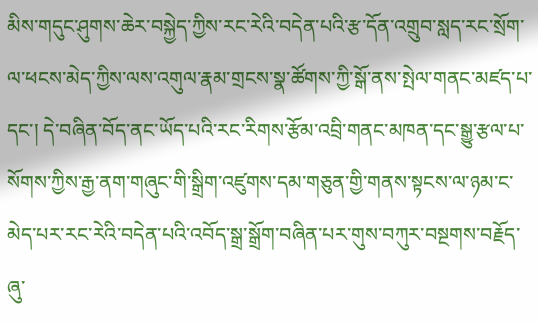མིས་གདུང་ཤུགས་ཆེར་བསྐྱེད་ཀྱིས་རང་རེའི་བདེན་པའི་རྩ་དོན་འགྲུབ་སླད་རང་སྲོག་ལ་ཕངས་མེད་ཀྱིས་ལས་འགུལ་རྣམ་གྲངས་སྣ་ཚོགས་ཀྱི་སྒོ་ནས་སྤེལ་གནང་མཛད་པ་དང་། དེ་བཞིན་བོད་ནང་ཡོད་པའི་རང་རིགས་རྩོམ་འབྲི་གནང་མཁན་དང་སྒྱུ་རྩལ་པ་སོགས་ཀྱིས་རྒྱ་ནག་གཞུང་གི་སྒྲིག་འཛུགས་དམ་གཅུན་གྱི་གནས་སྟངས་ལ་ཉམ་ང་མེད་པར་རང་རེའི་བདེན་པའི་འབོད་སྒྲ་སྒྲོག་བཞིན་པར་གུས་བཀུར་བསྔགས་བརྗོད་ཞུ་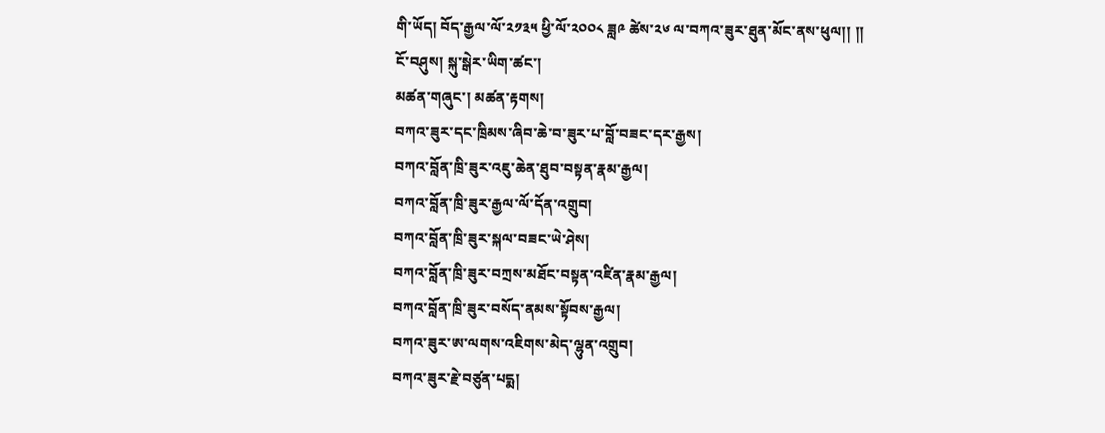གི་ཡོད། བོད་རྒྱལ་ལོ་༢༡༣༥ ཕྱི་ལོ་༢༠༠༨ ཟླ༩ ཚེས་༢༦ ལ་བཀའ་ཟུར་ཐུན་མོང་ནས་ཕུལ།། །།
ངོ་བཤུས། སྐུ་སྒེར་ཡིག་ཚང་།
མཚན་གཞུང་། མཚན་རྟགས།
བཀའ་ཟུར་དང་ཁྲིམས་ཞིབ་ཆེ་བ་ཟུར་པ་བློ་བཟང་དར་རྒྱས།
བཀའ་བློན་ཁྲི་ཟུར་འཇུ་ཆེན་ཐུབ་བསྟན་རྣམ་རྒྱལ།
བཀའ་བློན་ཁྲི་ཟུར་རྒྱལ་ལོ་དོན་འགྲུབ།
བཀའ་བློན་ཁྲི་ཟུར་སྐལ་བཟང་ཡེ་ཤེས།
བཀའ་བློན་ཁྲི་ཟུར་བཀྲས་མཐོང་བསྟན་འཛིན་རྣམ་རྒྱལ།
བཀའ་བློན་ཁྲི་ཟུར་བསོད་ནམས་སྟོབས་རྒྱལ།
བཀའ་ཟུར་ཨ་ལགས་འཇིགས་མེད་ལྷུན་འགྲུབ།
བཀའ་ཟུར་རྗེ་བཙུན་པདྨ།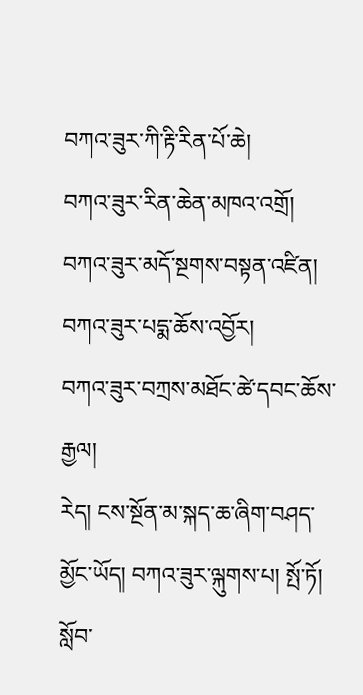བཀའ་ཟུར་ཀི་རྟི་རིན་པོ་ཆེ།
བཀའ་ཟུར་རིན་ཆེན་མཁའ་འགྲོ།
བཀའ་ཟུར་མདོ་སྔགས་བསྟན་འཛིན།
བཀའ་ཟུར་པདྨ་ཆོས་འབྱོར།
བཀའ་ཟུར་བཀྲས་མཐོང་ཚེ་དབང་ཆོས་རྒྱལ།
རེད། ངས་སྔོན་མ་སྐད་ཆ་ཞིག་བཤད་མྱོང་ཡོད། བཀའ་ཟུར་ལྐུགས་པ། སྤོ་ཏོ། སློབ་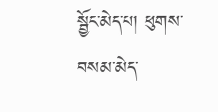སྦྱོང་མེད་པ། ཕུགས་བསམ་མེད་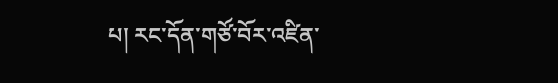པ། རང་དོན་གཙོ་བོར་འཛིན་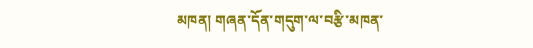མཁན། གཞན་དོན་གདུག་ལ་བརྩི་མཁན་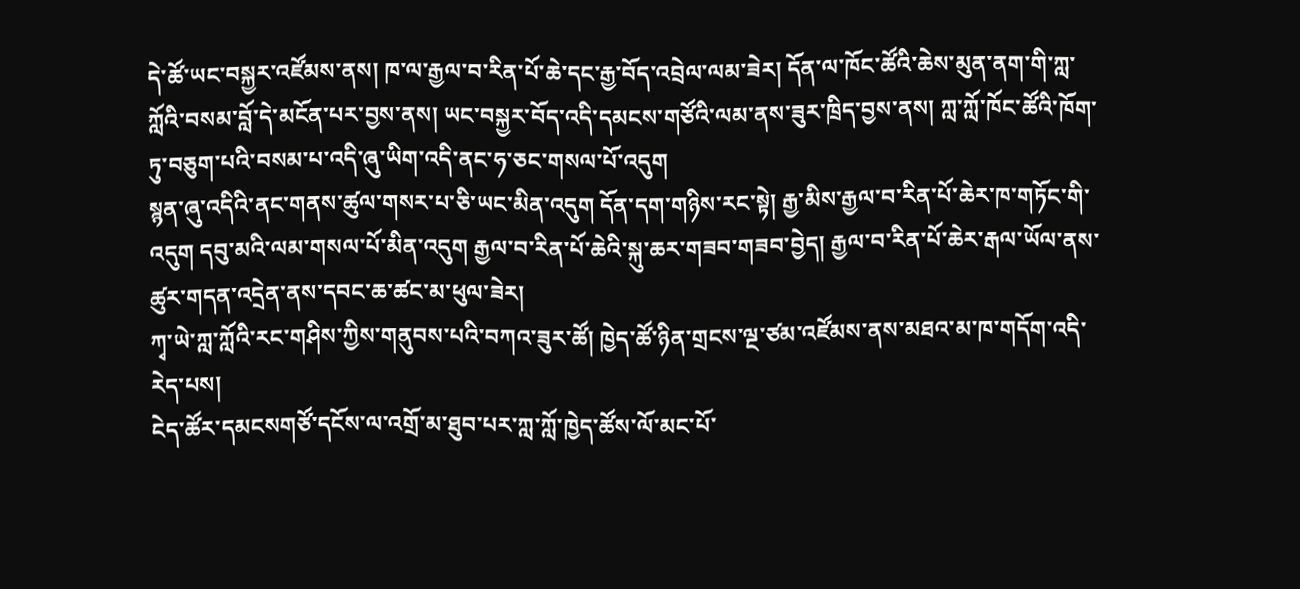དེ་ཚོ་ཡང་བསྐྱར་འཛོམས་ནས། ཁ་ལ་རྒྱལ་བ་རིན་པོ་ཆེ་དང་རྒྱ་བོད་འབྲེལ་ལམ་ཟེར། དོན་ལ་ཁོང་ཚོའི་ཆེས་མུན་ནག་གི་ཀླ་ཀློའི་བསམ་བློ་དེ་མངོན་པར་བྱས་ནས། ཡང་བསྐྱར་བོད་འདི་དམངས་གཙོའི་ལམ་ནས་ཟུར་ཁྲིད་བྱས་ནས། ཀླ་ཀློ་ཁོང་ཚོའི་ཁོག་ཏུ་བཅུག་པའི་བསམ་པ་འདི་ཞུ་ཡིག་འདི་ནང་ཧ་ཅང་གསལ་པོ་འདུག
སྙན་ཞུ་འདིའི་ནང་གནས་ཚུལ་གསར་པ་ཅི་ཡང་མིན་འདུག དོན་དག་གཉིས་རང་སྟེ། རྒྱ་མིས་རྒྱལ་བ་རིན་པོ་ཆེར་ཁ་གཏོང་གི་འདུག དབུ་མའི་ལམ་གསལ་པོ་མིན་འདུག རྒྱལ་བ་རིན་པོ་ཆེའི་སྐུ་ཆར་གཟབ་གཟབ་བྱེད། རྒྱལ་བ་རིན་པོ་ཆེར་རྒལ་ཡོལ་ནས་ཚུར་གདན་འདྲེན་ནས་དབང་ཆ་ཚང་མ་ཕུལ་ཟེར།
ཀྭ་ཡེ་ཀླ་ཀློའི་རང་གཤིས་ཀྱིས་གནུབས་པའི་བཀའ་ཟུར་ཚོ། ཁྱེད་ཚོ་ཉིན་གྲངས་ལྔ་ཙམ་འཛོམས་ནས་མཐའ་མ་ཁ་གདོག་འདི་རེད་པས།
ངེད་ཚོར་དམངསགཙོ་དངོས་ལ་འགྲོ་མ་ཐུབ་པར་ཀླ་ཀློ་ཁྱེད་ཚོས་ལོ་མང་པོ་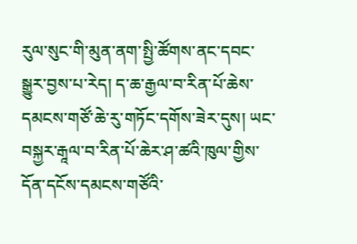རུལ་སུང་གི་མུན་ནག་སྤྱི་ཚོགས་ནང་དབང་སྒྱུར་བྱས་པ་རེད། ད་ཆ་རྒྱལ་བ་རིན་པོ་ཆེས་དམངས་གཙོ་ཆེ་རུ་གཏོང་དགོས་ཟེར་དུས། ཡང་བསྐྱར་རྒཱལ་བ་རིན་པོ་ཆེར་ཤ་ཚའི་ཁུལ་གྱིས་དོན་དངོས་དམངས་གཙོའི་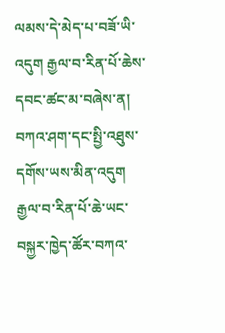ལམས་དེ་མེད་པ་བཟོ་ཡི་འདུག རྒྱལ་བ་རིན་པོ་ཆེས་དབང་ཚང་མ་བཞེས་ན། བཀའ་ཤག་དང་སྤྱི་འཐུས་དགོས་ཡས་མིན་འདུག རྒྱལ་བ་རིན་པོ་ཆེ་ཡང་བསྐྱར་ཁྱེད་ཚོར་བཀའ་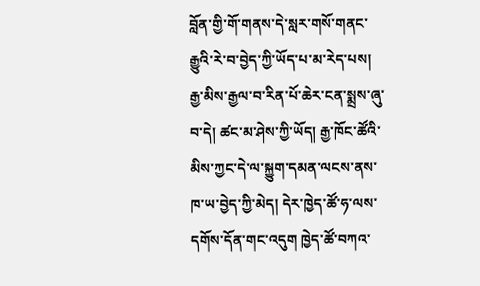བློན་གྱི་གོ་གནས་དེ་སླར་གསོ་གནང་རྒྱུའི་རེ་བ་བྱེད་ཀྱི་ཡོད་པ་མ་རེད་པས།
རྒྱ་མིས་རྒྱལ་བ་རིན་པོ་ཆེར་ངན་སྨྲས་ཞུ་བ་དེ། ཚང་མ་ཤེས་ཀྱི་ཡོད། རྒྱ་ཁོང་ཚོའི་མིས་ཀྱང་དེ་ལ་སྐྱུག་དམན་ལངས་ནས་ཁ་ཡ་བྱེད་ཀྱི་མེད། དེར་ཁྱེད་ཚོ་ཧ་ལས་དགོས་དོན་གང་འདུག ཁྱེད་ཚོ་བཀའ་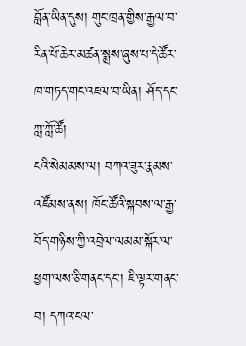བློན་ཡིན་དུས། གུང་ཁྲན་གྱིས་རྒྱལ་བ་རིན་པོ་ཆེར་མཚན་སྨྲས་ཞུས་པ་དེ་ཚོར་ཁ་གཏད་གང་འཇལ་བ་ཡིན། ཤོད་དང་ཀླ་ཀློ་ཚོ།
ངའི་སེམམས་ལ། བཀའ་ཟུར་རྣམས་འཛོམས་ནས། ཁོང་ཚོའི་སྐབས་ལ་རྒྱ་བོད་གཉིས་ཀྱི་འབྲེལ་ལམམ་སྐོར་ལ་ཕྱག་ལས་ཅི་གནང་དང་། ཇི་ལྟར་གནང་བ། དཀའ་ངལ་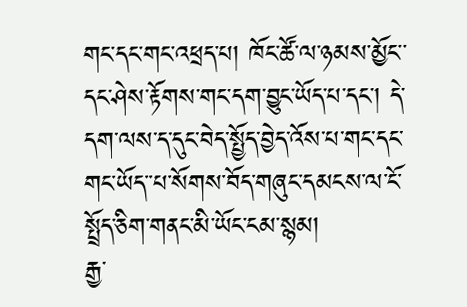གང་དང་གང་འཕྲད་པ། ཁོང་ཚོ་ལ་ཉམས་མྱོང་་དང་ཤེས་རྟོགས་གང་དག་བྱུང་ཡོད་པ་དང་། དེ་དག་ལས་ད་དུང་བེད་སྤྱོད་བྱེད་འོས་པ་གང་དང་གང་ཡོད་་པ་སོགས་བོད་གཞུང་དམངས་ལ་ངོ་སྤྲོད་ཅིག་གནང་མི་ཡོང་ངམ་སྙམ།
རྒྱ་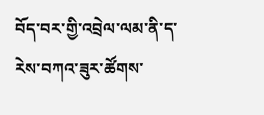བོད་བར་གྱི་འབྲེལ་ལམ་ནི་ད་རེས་བཀའ་ཟུར་ཚོགས་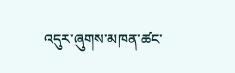འདུར་ཞུགས་མཁན་ཚང་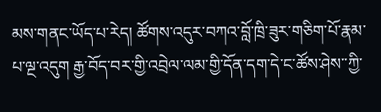མས་གནང་ཡོད་པ་རེད། ཚོགས་འདུར་བཀའ་བློ་ཁྲི་ཟུར་གཅིག་པོ་རྣམ་པ་ལྔ་འདུག རྒྱ་བོད་བར་གྱི་འབྲེལ་ལམ་གྱི་དོན་དག་དེ་ང་ཚོས་ཤེས་་ཀྱི་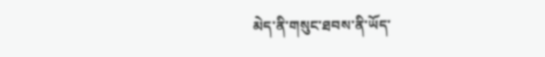མེད་ནི་གསུང་ཐབས་ནི་ཡོད་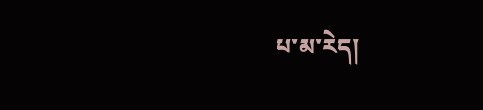པ་མ་རེད།